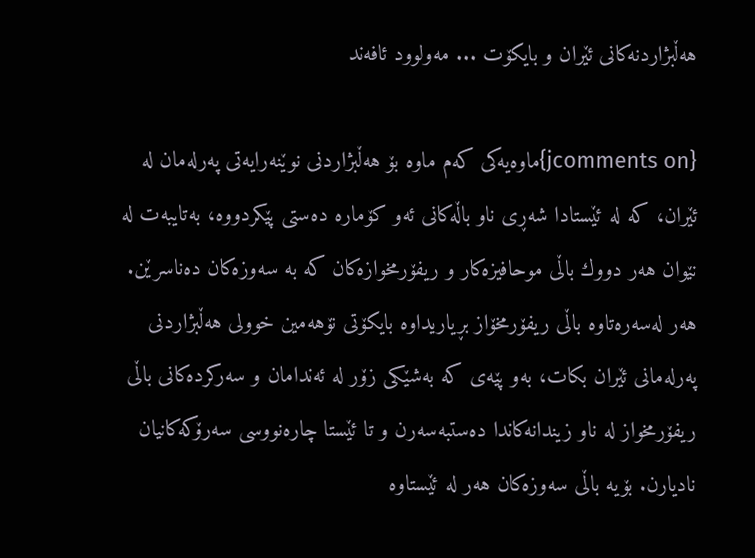هه‌ڵبژاردنه‌كانی ئێران و بایكۆت ... مه‌ولوود ئافه‌ند

{jcomments on}ماوه‌یه‌كی كه‌م ماوه‌ بۆ هه‌ڵبژاردنی نوێنه‌رایه‌تی په‌رله‌مان له‌ ئێران، كه‌ له‌ ئێستادا شه‌ڕی ناو باڵه‌كانی ئه‌و كۆماره‌ ده‌ستی پێكردووه‌، به‌تایبه‌ت له‌ نێوان هه‌ر دووك باڵی موحافیزه‌كار و ریفۆرمخوازه‌كان كه‌ به‌ سه‌وزه‌كان ده‌ناسرێن. هه‌ر له‌سه‌ره‌تاوه‌ باڵی ریفۆرمخۆاز بڕیاریداوه‌ بایكۆتی نۆهه‌مین خوولی هه‌ڵبژاردنی په‌رله‌مانی ئێران بكات، به‌و پێه‌ی كه‌ به‌شێكی زۆر له‌ ئه‌ندامان و سه‌ركرده‌كانی باڵی ریفۆرمخواز له‌ ناو زیندانه‌كاندا ده‌ستبه‌سه‌رن و تا ئێستا چاره‌نووسی سه‌رۆكه‌كانیان نادیارن. بۆیه‌ باڵی سه‌وزه‌كان هه‌ر له‌ ئێستاوه‌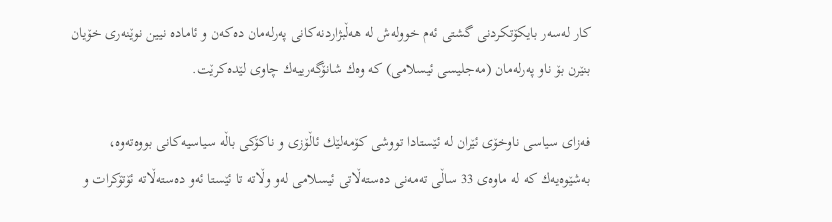كار له‌سه‌ر بایكۆتكردنی گشتی ئه‌م خووله‌ش له‌ هه‌ڵبژاردنه‌كانی په‌رله‌مان ده‌كه‌ن و ئاماده‌ نیین نوێنه‌ری خۆیان بنێرن بۆ ناو په‌رله‌مان (مه‌جلیسی ئیسلامی) كه‌ وه‌ك شانۆگه‌رییه‌ك چاوی لێده‌كرێت.

فه‌زای سیاسی ناوخۆی ئێران له‌ ئێستادا تووشی كۆمه‌لێك ئاڵۆزی و ناكۆكی باڵه‌ سیاسیه‌كانی بووه‌ته‌وه‌، به‌شێوه‌یه‌ك كه‌ له‌ ماوه‌ی 33 ساڵی ته‌مه‌نی ده‌سته‌ڵاتی ئیسلامی له‌و وڵاته‌ تا ئێستا ئه‌و ده‌سته‌ڵاته‌ ئۆتۆكرات و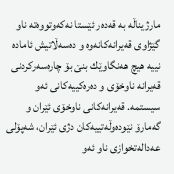مارژیناڵه‌ به‌ قه‌ده‌ر ئێستا نه‌كه‌وتووه‌ته‌ ناو گێژاوی قه‌یرانه‌كانه‌وه‌ و ده‌سه‌ڵاتیش ئاماده‌ نییه‌ هیچ هه‌نگاوێك بنێ بۆ چاره‌سه‌ركردنی قه‌یرانه‌ ناوخۆی و ده‌ره‌كییه‌كانی ئه‌و سیستمه‌. قه‌یرانه‌كانی ناوخۆی ئێران و گه‌مارۆ نێوده‌وڵه‌تییه‌كان دژی ئێران، شه‌پۆلی عه‌داله‌تخوازی ناو ئه‌و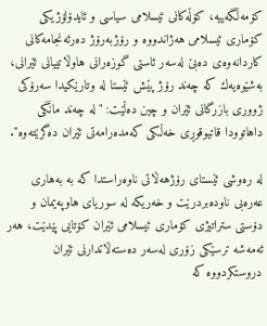كۆمه‌ڵگه‌ییه‌، كۆڵه‌كانی ئیسلامی سیاسی و ئایدۆلۆژیكی كۆماری ئیسلامی هه‌ژاندووه‌ و رۆژبه‌رۆژ ده‌رئه‌نجامه‌كانی كاردانه‌وه‌ی ده‌بێ له‌سه‌ر ئاستی گوزه‌رانی هاوڵاتییانی ئێرانی، به‌شێوه‌یه‌ك كه‌ چه‌ند رۆژ پێش ئێستا له‌ وتارێكیدا سه‌رۆكی ژووری بازرگانی ئێران و چین ده‌ڵێت: "له‌ چه‌ند مانگی داهاتوودا قاتیوقوڕی خه‌ڵكی كه‌مده‌رامه‌تی ئێران ده‌گرێته‌وه‌".

له‌ ره‌وشی ئێستای رۆژهه‌ڵاتی ناوه‌راستدا كه‌ به‌ به‌هاری عه‌ره‌بی ناوده‌بردرێت و خه‌ریكه‌ له‌ سوریای هاوپه‌یمان و دۆستی ستراتیژی كۆماری ئیسلامی ئێران كۆتایی پێدێت، هه‌ر ئه‌مه‌شه‌ ترسێكی زۆری له‌سه‌ر ده‌سته‌ڵاتدارنی ئێران دروستكردووه‌ كه‌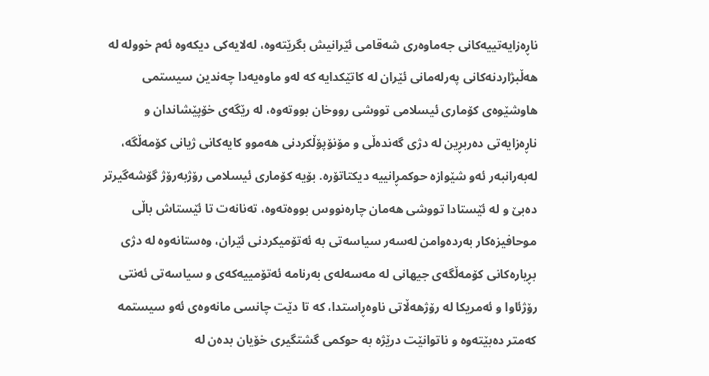ناڕه‌زایه‌تییه‌كانی جه‌ماوه‌ری شه‌قامی ئێرانیش بگرێته‌وه‌، له‌لایه‌كی دیكه‌وه‌ ئه‌م خووله‌ له‌ هه‌ڵبژاردنه‌كانی په‌رله‌مانی ئێران له‌ كاتێكدایه‌ كه‌ له‌و ماوه‌یه‌دا چه‌ندین سیستمی هاوشێوه‌ی كۆماری ئیسلامی تووشی رووخان بووته‌وه‌، له‌ رێگه‌ی خۆپێشاندان و ناڕه‌زایه‌تی ده‌ربڕین له‌ دژی گه‌نده‌ڵی و مۆنۆپۆڵكردنی هه‌موو كایه‌كانی ژیانی كۆمه‌ڵگه‌، له‌به‌رانبه‌ر ئه‌و شێوازه‌ حوكمڕانییه‌ دیكتاتۆره‌. بۆیه‌ كۆماری ئیسلامی رۆژبه‌رۆژ گۆشه‌گیرتر ده‌بێ و له‌ ئێستادا تووشی هه‌مان چاره‌نووس بووه‌ته‌وه‌، ته‌نانه‌ت تا ئێستاش باڵی موحافیزه‌كار به‌رده‌وامن له‌سه‌ر سیاسه‌تی به‌ ئه‌تۆمیكردنی ئێران، وه‌ستانه‌وه‌ له‌ دژی بڕیاره‌كانی كۆمه‌ڵگه‌ی جیهانی له‌ مه‌سه‌له‌ی به‌رنامه‌ ئه‌تۆمییه‌كه‌ی و سیاسه‌تی ئه‌نتی رۆژئاوا و ئه‌مریكا له‌ رۆژهه‌ڵاتی ناوه‌ڕاستدا، كه‌ تا دێت چانسی مانه‌وه‌ی ئه‌و سیستمه‌ كه‌متر ده‌بێته‌وه‌ و ناتوانێت درێژه‌ به‌ حوكمی گشتگیری خۆیان بده‌ن له‌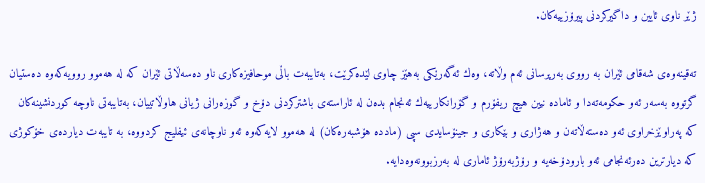ژێر ناوی ئایین و داگیركردنی پیرۆزییه‌كان.

ته‌قینه‌وه‌ی شه‌قامی ئێران به‌ رووی به‌رپرسانی ئه‌م وڵاته‌، وه‌ك ئه‌گه‌رێكی به‌هێز چاوی لێده‌كرێت، به‌تایبه‌ت باڵی موحافیزه‌كاری ناو ده‌سه‌ڵاتی ئێران كه‌ له‌ هه‌موو روویه‌كه‌وه‌ ده‌ستیان گرتووه‌ به‌سه‌ر ئه‌و حكومه‌ته‌دا و ئاماده‌ نیین هیچ ریفۆرم و گۆرانكارییه‌ك ئه‌نجام بده‌ن له‌ ئاراسته‌ی باشتركردنی دۆخ و گوزه‌رانی ژیانی هاوڵاتییان، به‌تایبه‌تی ناوچه‌ كوردنشینه‌كان كه‌ په‌راوێزخراوی ئه‌و ده‌سته‌ڵاته‌ن و هه‌ژاری و بێكاری و جینۆسایدی سپی (مادده‌ هۆشبه‌ره‌كان) له‌ هه‌موو لایه‌كه‌وه‌ ئه‌و ناوچانه‌ی ئیفلیج كردووه‌، به‌ تایبه‌ت دیارده‌ی خۆكوژی كه‌ دیارترین ده‌رئه‌نجامی ئه‌و بارودۆخه‌یه‌ و رۆژبه‌رۆژ ئاماری له‌ به‌رزبوونه‌وه‌دایه‌.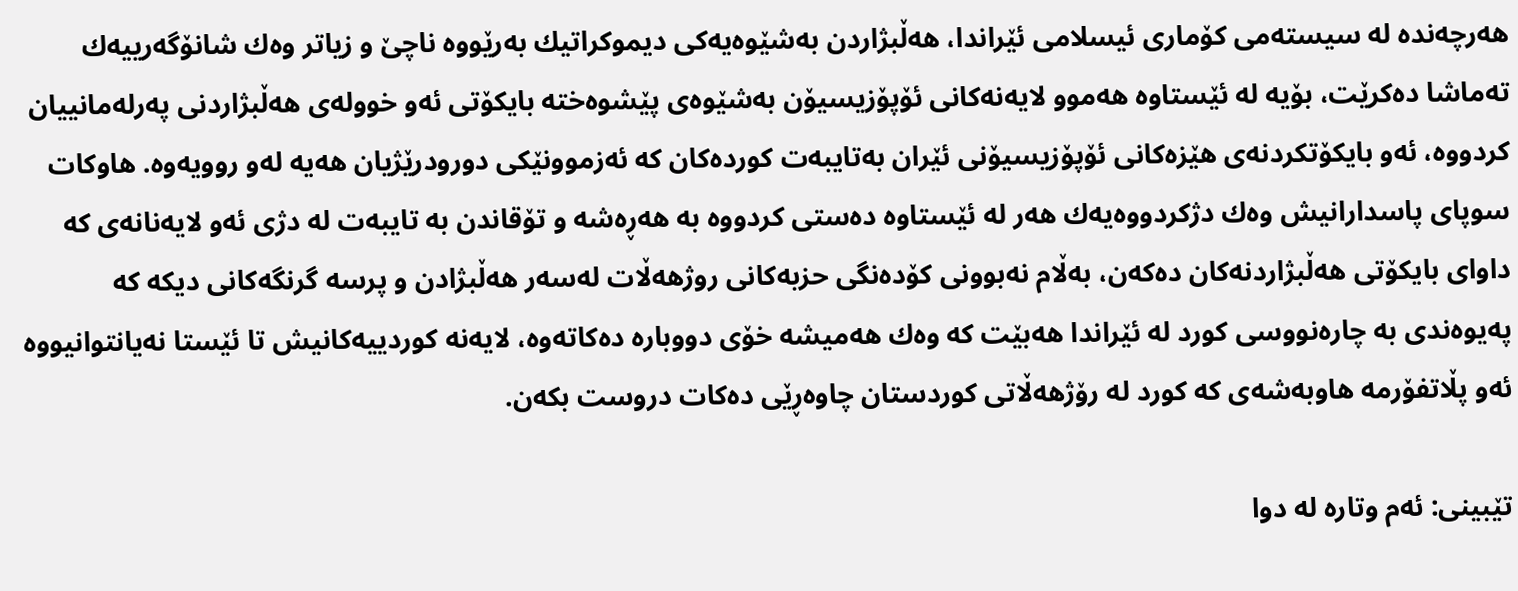هه‌رچه‌نده‌ له‌ سیسته‌می كۆماری ئیسلامی ئێراندا، هه‌ڵبژاردن به‌شێوه‌یه‌كی دیموكراتیك به‌رێووه‌ ناچێ و زیاتر وه‌ك شانۆگه‌رییه‌ك ته‌ماشا ده‌كرێت، بۆیه‌ له‌ ئێستاوه‌ هه‌موو لایه‌نه‌كانی ئۆپۆزیسیۆن به‌شێوه‌ی پێشوه‌خته‌ بایكۆتی ئه‌و خووله‌ی هه‌ڵبژاردنی په‌رله‌مانییان كردووه‌، ئه‌و بایكۆتكردنه‌ی هێزه‌كانی ئۆپۆزیسیۆنی ئێران به‌تایبه‌ت كورده‌كان كه‌ ئه‌زموونێكی دورودرێژیان هه‌یه‌ له‌و روویه‌وه‌. هاوكات سوپای پاسدارانیش وه‌ك دژكردووه‌یه‌ك هه‌ر له‌ ئێستاوه‌ ده‌ستی كردووه‌ به‌ هه‌ڕه‌شه‌ و تۆقاندن به‌ تایبه‌ت له‌ دژی ئه‌و لایه‌نانه‌ی كه‌ داوای بایكۆتی هه‌ڵبژاردنه‌كان ده‌كه‌ن، به‌ڵام نه‌بوونی كۆده‌نگی حزبه‌كانی روژهه‌ڵات له‌سه‌ر هه‌ڵبژادن و پرسه‌ گرنگه‌كانی دیكه‌ كه‌ په‌یوه‌ندی به‌ چاره‌نووسی كورد له‌ ئێراندا هه‌بێت كه‌ وه‌ك هه‌میشه‌ خۆی دووباره‌ ده‌كاته‌وه‌، لایه‌نه‌ كوردییه‌كانیش تا ئێستا نه‌یانتوانیووه‌ ئه‌و پڵاتفۆرمه‌ هاوبه‌شه‌ی كه‌ كورد له‌ رۆژهه‌ڵاتی كوردستان چاوه‌ڕێی ده‌كات دروست بكه‌ن.

تێبینی: ئه‌م وتاره‌ له‌ دوا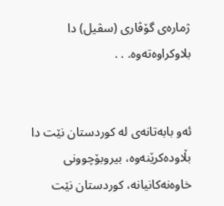ژماره‌ی گۆڤاری (سڤیل) دا بلاوكراوه‌ته‌وه‌. . .


ئه‌و بابه‌تانه‌ی له‌ کوردستان نێت دا بڵاوده‌کرێنه‌وه‌، بیروبۆچوونی خاوه‌نه‌کانیانه‌، کوردستان نێت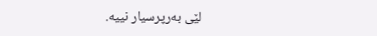لێی به‌رپرسیار نییه‌.